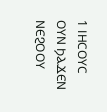1 ⲒⲎⲤⲞⲨⲤ ⲞⲨⲚ ϦⲀϪⲈⲚ ⲚⲈϨⲞⲞⲨ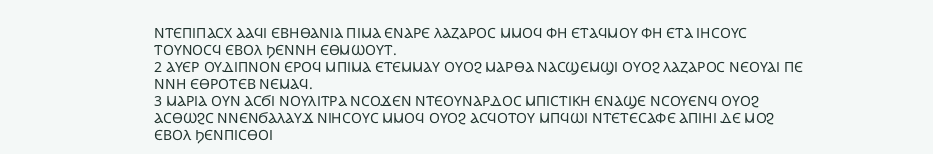ⲚⲦⲈⲠⲒⲠⲀⲤⲬ ⲀⲀϤⲒ ⲈⲂⲎⲐⲀⲚⲒⲀ ⲠⲒⲘⲀ ⲈⲚⲀⲢⲈ ⲖⲀⲌⲀⲢⲞⲤ ⲘⲘⲞϤ ⲪⲎ ⲈⲦⲀϤⲘⲞⲨ ⲪⲎ ⲈⲦⲀ ⲒⲎⲤⲞⲨⲤ ⲦⲞⲨⲚⲞⲤϤ ⲈⲂⲞⲖ ϦⲈⲚⲚⲎ ⲈⲐⲘⲰⲞⲨⲦ.
2 ⲀⲨⲈⲢ ⲞⲨⲆⲒⲠⲚⲞⲚ ⲈⲢⲞϤ ⲘⲠⲒⲘⲀ ⲈⲦⲈⲘⲘⲀⲨ ⲞⲨⲞϨ ⲘⲀⲢⲐⲀ ⲚⲀⲤϢⲈⲘϢⲒ ⲞⲨⲞϨ ⲖⲀⲌⲀⲢⲞⲤ ⲚⲈⲞⲨⲀⲒ ⲠⲈ ⲚⲚⲎ ⲈⲐⲢⲞⲦⲈⲂ ⲚⲈⲘⲀϤ.
3 ⲘⲀⲢⲒⲀ ⲞⲨⲚ ⲀⲤϬⲒ ⲚⲞⲨⲖⲒⲦⲢⲀ ⲚⲤⲞϪⲈⲚ ⲚⲦⲈⲞⲨⲚⲀⲢⲆⲞⲤ ⲘⲠⲒⲤⲦⲒⲔⲎ ⲈⲚⲀϢⲈ ⲚⲤⲞⲨⲈⲚϤ ⲞⲨⲞϨ ⲀⲤⲐⲰϨⲤ ⲚⲚⲈⲚϬⲀⲖⲀⲨϪ ⲚⲒⲎⲤⲞⲨⲤ ⲘⲘⲞϤ ⲞⲨⲞϨ ⲀⲤϤⲞⲦⲞⲨ ⲘⲠϤⲰⲒ ⲚⲦⲈⲦⲈⲤⲀⲪⲈ ⲀⲠⲒⲎⲒ ⲆⲈ ⲘⲞϨ ⲈⲂⲞⲖ ϦⲈⲚⲠⲒⲤⲐⲞⲒ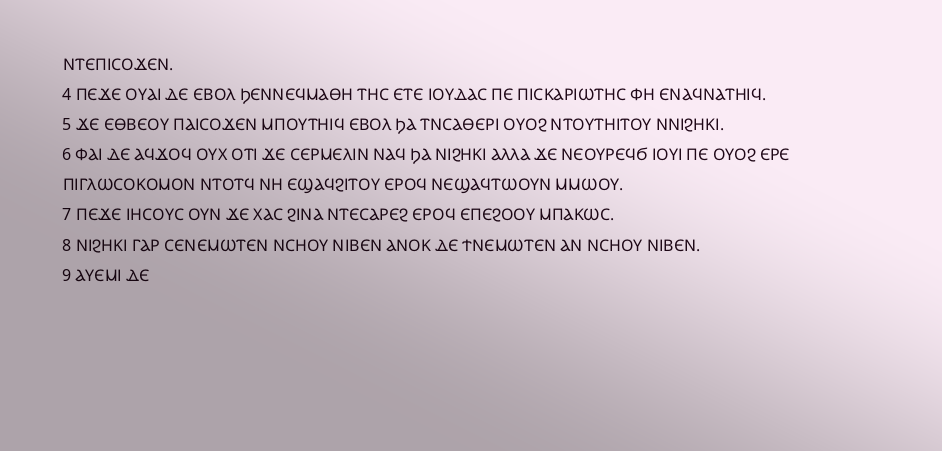ⲚⲦⲈⲠⲒⲤⲞϪⲈⲚ.
4 ⲠⲈϪⲈ ⲞⲨⲀⲒ ⲆⲈ ⲈⲂⲞⲖ ϦⲈⲚⲚⲈϤⲘⲀⲐⲎ ⲦⲎⲤ ⲈⲦⲈ ⲒⲞⲨⲆⲀⲤ ⲠⲈ ⲠⲒⲤⲔⲀⲢⲒⲰⲦⲎⲤ ⲪⲎ ⲈⲚⲀϤⲚⲀⲦⲎⲒϤ.
5 ϪⲈ ⲈⲐⲂⲈⲞⲨ ⲠⲀⲒⲤⲞϪⲈⲚ ⲘⲠⲞⲨⲦⲎⲒϤ ⲈⲂⲞⲖ ϦⲀ ⲦⲚⲤⲀⲐⲈⲢⲒ ⲞⲨⲞϨ ⲚⲦⲞⲨⲦⲎⲒⲦⲞⲨ ⲚⲚⲒϨⲎⲔⲒ.
6 ⲪⲀⲒ ⲆⲈ ⲀϤϪⲞϤ ⲞⲨⲬ ⲞⲦⲒ ϪⲈ ⲤⲈⲢⲘⲈⲖⲒⲚ ⲚⲀϤ ϦⲀ ⲚⲒϨⲎⲔⲒ ⲀⲖⲖⲀ ϪⲈ ⲚⲈⲞⲨⲢⲈϤϬ ⲒⲞⲨⲒ ⲠⲈ ⲞⲨⲞϨ ⲈⲢⲈ ⲠⲒⲄⲖⲰⲤⲞⲔⲞⲘⲞⲚ ⲚⲦⲞⲦϤ ⲚⲎ ⲈϢⲀϤϨⲒⲦⲞⲨ ⲈⲢⲞϤ ⲚⲈϢⲀϤⲦⲰⲞⲨⲚ ⲘⲘⲰⲞⲨ.
7 ⲠⲈϪⲈ ⲒⲎⲤⲞⲨⲤ ⲞⲨⲚ ϪⲈ ⲬⲀⲤ ϨⲒⲚⲀ ⲚⲦⲈⲤⲀⲢⲈϨ ⲈⲢⲞϤ ⲈⲠⲈϨⲞⲞⲨ ⲘⲠⲀⲔⲰⲤ.
8 ⲚⲒϨⲎⲔⲒ ⲄⲀⲢ ⲤⲈⲚⲈⲘⲰⲦⲈⲚ ⲚⲤⲎⲞⲨ ⲚⲒⲂⲈⲚ ⲀⲚⲞⲔ ⲆⲈ ϮⲚⲈⲘⲰⲦⲈⲚ ⲀⲚ ⲚⲤⲎⲞⲨ ⲚⲒⲂⲈⲚ.
9 ⲀⲨⲈⲘⲒ ⲆⲈ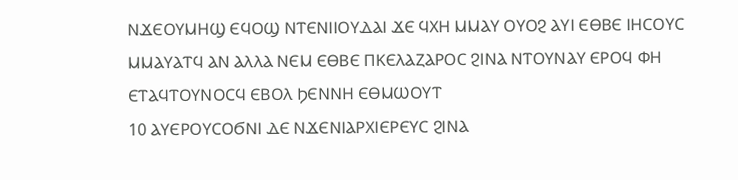ⲚϪⲈⲞⲨⲘⲎϢ ⲈϤⲞϢ ⲚⲦⲈⲚⲒⲒⲞⲨⲆⲀⲒ ϪⲈ ϤⲬⲎ ⲘⲘⲀⲨ ⲞⲨⲞϨ ⲀⲨⲒ ⲈⲐⲂⲈ ⲒⲎⲤⲞⲨⲤ ⲘⲘⲀⲨⲀⲦϤ ⲀⲚ ⲀⲖⲖⲀ ⲚⲈⲘ ⲈⲐⲂⲈ ⲠⲔⲈⲖⲀⲌⲀⲢⲞⲤ ϨⲒⲚⲀ ⲚⲦⲞⲨⲚⲀⲨ ⲈⲢⲞϤ ⲪⲎ ⲈⲦⲀϤⲦⲞⲨⲚⲞⲤϤ ⲈⲂⲞⲖ ϦⲈⲚⲚⲎ ⲈⲐⲘⲰⲞⲨⲦ
10 ⲀⲨⲈⲢⲞⲨⲤⲞϬⲚⲒ ⲆⲈ ⲚϪⲈⲚⲒⲀⲢⲬⲒⲈⲢⲈⲨⲤ ϨⲒⲚⲀ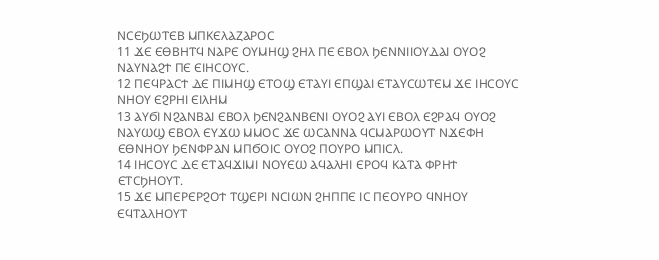ⲚⲤⲈϦⲰⲦⲈⲂ ⲘⲠⲔⲈⲖⲀⲌⲀⲢⲞⲤ
11 ϪⲈ ⲈⲐⲂⲎⲦϤ ⲚⲀⲢⲈ ⲞⲨⲘⲎϢ ϨⲎⲖ ⲠⲈ ⲈⲂⲞⲖ ϦⲈⲚⲚⲒⲒⲞⲨⲆⲀⲒ ⲞⲨⲞϨ ⲚⲀⲨⲚⲀϨϮ ⲠⲈ ⲈⲒⲎⲤⲞⲨⲤ.
12 ⲠⲈϤⲢⲀⲤϮ ⲆⲈ ⲠⲒⲘⲎϢ ⲈⲦⲞϢ ⲈⲦⲀⲨⲒ ⲈⲠϢⲀⲒ ⲈⲦⲀⲨⲤⲰⲦⲈⲘ ϪⲈ ⲒⲎⲤⲞⲨⲤ ⲚⲎⲞⲨ ⲈϨⲢⲎⲒ ⲈⲒⲖⲎⲘ
13 ⲀⲨϬⲒ ⲚϨⲀⲚⲂⲀⲒ ⲈⲂⲞⲖ ϦⲈⲚϨⲀⲚⲂⲈⲚⲒ ⲞⲨⲞϨ ⲀⲨⲒ ⲈⲂⲞⲖ ⲈϨⲢⲀϤ ⲞⲨⲞϨ ⲚⲀⲨⲰϢ ⲈⲂⲞⲖ ⲈⲨϪⲰ ⲘⲘⲞⲤ ϪⲈ ⲰⲤⲀⲚⲚⲀ ϤⲤⲘⲀⲢⲰⲞⲨⲦ ⲚϪⲈⲪⲎ ⲈⲐⲚⲎⲞⲨ ϦⲈⲚⲪⲢⲀⲚ ⲘⲠϬⲞⲒⲤ ⲞⲨⲞϨ ⲠⲞⲨⲢⲞ ⲘⲠⲒⲤⲖ.
14 ⲒⲎⲤⲞⲨⲤ ⲆⲈ ⲈⲦⲀϤϪⲒⲘⲒ ⲚⲞⲨⲈⲰ ⲀϤⲀⲖⲎⲒ ⲈⲢⲞϤ ⲔⲀⲦⲀ ⲪⲢⲎϮ ⲈⲦⲤϦⲎⲞⲨⲦ.
15 ϪⲈ ⲘⲠⲈⲢⲈⲢϨⲞϮ ⲦϢⲈⲢⲒ ⲚⲤⲒⲰⲚ ϨⲎⲠⲠⲈ ⲒⲤ ⲠⲈⲞⲨⲢⲞ ϤⲚⲎⲞⲨ ⲈϤⲦⲀⲖⲎⲞⲨⲦ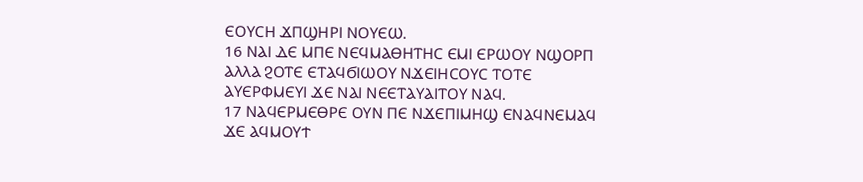ⲈⲞⲨⲤⲎ ϪⲠϢⲎⲢⲒ ⲚⲞⲨⲈⲰ.
16 ⲚⲀⲒ ⲆⲈ ⲘⲠⲈ ⲚⲈϤⲘⲀⲐⲎⲦⲎⲤ ⲈⲘⲒ ⲈⲢⲰⲞⲨ ⲚϢⲞⲢⲠ ⲀⲖⲖⲀ ϨⲞⲦⲈ ⲈⲦⲀϤϬⲒⲰⲞⲨ ⲚϪⲈⲒⲎⲤⲞⲨⲤ ⲦⲞⲦⲈ ⲀⲨⲈⲢⲪⲘⲈⲨⲒ ϪⲈ ⲚⲀⲒ ⲚⲈⲈⲦⲀⲨⲀⲒⲦⲞⲨ ⲚⲀϤ.
17 ⲚⲀϤⲈⲢⲘⲈⲐⲢⲈ ⲞⲨⲚ ⲠⲈ ⲚϪⲈⲠⲒⲘⲎϢ ⲈⲚⲀϤⲚⲈⲘⲀϤ ϪⲈ ⲀϤⲘⲞⲨϮ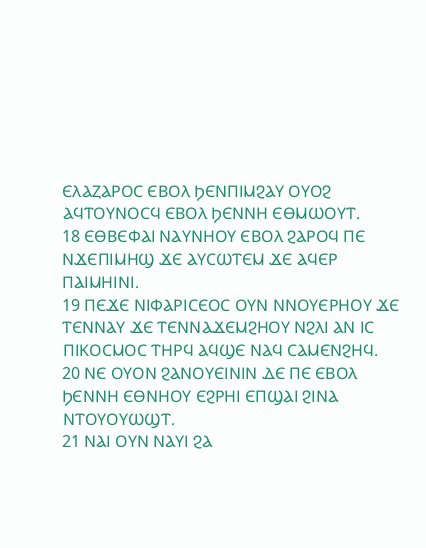ⲈⲖⲀⲌⲀⲢⲞⲤ ⲈⲂⲞⲖ ϦⲈⲚⲠⲒⲘϨⲀⲨ ⲞⲨⲞϨ ⲀϤⲦⲞⲨⲚⲞⲤϤ ⲈⲂⲞⲖ ϦⲈⲚⲚⲎ ⲈⲐⲘⲰⲞⲨⲦ.
18 ⲈⲐⲂⲈⲪⲀⲒ ⲚⲀⲨⲚⲎⲞⲨ ⲈⲂⲞⲖ ϨⲀⲢⲞϤ ⲠⲈ ⲚϪⲈⲠⲒⲘⲎϢ ϪⲈ ⲀⲨⲤⲰⲦⲈⲘ ϪⲈ ⲀϤⲈⲢ ⲠⲀⲒⲘⲎⲒⲚⲒ.
19 ⲠⲈϪⲈ ⲚⲒⲪⲀⲢⲒⲤⲈⲞⲤ ⲞⲨⲚ ⲚⲚⲞⲨⲈⲢⲎⲞⲨ ϪⲈ ⲦⲈⲚⲚⲀⲨ ϪⲈ ⲦⲈⲚⲚⲀϪⲈⲘϨⲎⲞⲨ ⲚϨⲖⲒ ⲀⲚ ⲒⲤ ⲠⲒⲔⲞⲤⲘⲞⲤ ⲦⲎⲢϤ ⲀϤϢⲈ ⲚⲀϤ ⲤⲀⲘⲈⲚϨⲎϤ.
20 ⲚⲈ ⲞⲨⲞⲚ ϨⲀⲚⲞⲨⲈⲒⲚⲒⲚ ⲆⲈ ⲠⲈ ⲈⲂⲞⲖ ϦⲈⲚⲚⲎ ⲈⲐⲚⲎⲞⲨ ⲈϨⲢⲎⲒ ⲈⲠϢⲀⲒ ϨⲒⲚⲀ ⲚⲦⲞⲨⲞⲨⲰϢⲦ.
21 ⲚⲀⲒ ⲞⲨⲚ ⲚⲀⲨⲒ ϨⲀ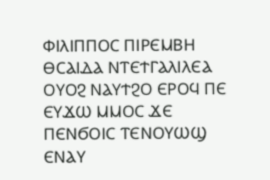ⲪⲒⲖⲒⲠⲠⲞⲤ ⲠⲒⲢⲈⲘⲂⲎ ⲐⲤⲀⲒⲆⲀ ⲚⲦⲈϮⲄⲀⲖⲒⲖⲈⲀ ⲞⲨⲞϨ ⲚⲀⲨϮϨⲞ ⲈⲢⲞϤ ⲠⲈ ⲈⲨϪⲰ ⲘⲘⲞⲤ ϪⲈ ⲠⲈⲚϬⲞⲒⲤ ⲦⲈⲚⲞⲨⲰϢ ⲈⲚⲀⲨ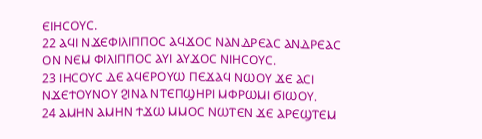ⲈⲒⲎⲤⲞⲨⲤ.
22 ⲀϤⲒ ⲚϪⲈⲪⲒⲖⲒⲠⲠⲞⲤ ⲀϤϪⲞⲤ ⲚⲀⲚⲆⲢⲈⲀⲤ ⲀⲚⲆⲢⲈⲀⲤ ⲞⲚ ⲚⲈⲘ ⲪⲒⲖⲒⲠⲠⲞⲤ ⲀⲨⲒ ⲀⲨϪⲞⲤ ⲚⲒⲎⲤⲞⲨⲤ.
23 ⲒⲎⲤⲞⲨⲤ ⲆⲈ ⲀϤⲈⲢⲞⲨⲰ ⲠⲈϪⲀϤ ⲚⲰⲞⲨ ϪⲈ ⲀⲤⲒ ⲚϪⲈϮⲞⲨⲚⲞⲨ ϨⲒⲚⲀ ⲚⲦⲈⲠϢⲎⲢⲒ ⲘⲪⲢⲰⲘⲒ ϬⲒⲰⲞⲨ.
24 ⲀⲘⲎⲚ ⲀⲘⲎⲚ ϮϪⲰ ⲘⲘⲞⲤ ⲚⲰⲦⲈⲚ ϪⲈ ⲀⲢⲈϢⲦⲈⲘ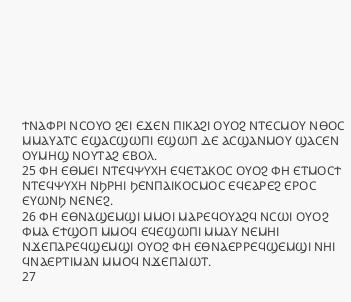ϮⲚⲀⲪⲢⲒ ⲚⲤⲞⲨⲞ ϨⲈⲒ ⲈϪⲈⲚ ⲠⲒⲔⲀϨⲒ ⲞⲨⲞϨ ⲚⲦⲈⲤⲘⲞⲨ ⲚⲐⲞⲤ ⲘⲘⲀⲨⲀⲦⲤ ⲈϢⲀⲤϢⲰⲠⲒ ⲈϢⲰⲠ ⲆⲈ ⲀⲤϢⲀⲚⲘⲞⲨ ϢⲀⲤⲈⲚ ⲞⲨⲘⲎϢ ⲚⲞⲨⲦⲀϨ ⲈⲂⲞⲖ.
25 ⲪⲎ ⲈⲐⲘⲈⲒ ⲚⲦⲈϤⲮⲨⲬⲎ ⲈϤⲈⲦⲀⲔⲞⲤ ⲞⲨⲞϨ ⲪⲎ ⲈⲦⲘⲞⲤϮ ⲚⲦⲈϤⲮⲨⲬⲎ ⲚϦⲢⲎⲒ ϦⲈⲚⲠⲀⲒⲔⲞⲤⲘⲞⲤ ⲈϤⲈⲀⲢⲈϨ ⲈⲢⲞⲤ ⲈⲨⲰⲚϦ ⲚⲈⲚⲈϨ.
26 ⲪⲎ ⲈⲐⲚⲀϢⲈⲘϢⲒ ⲘⲘⲞⲒ ⲘⲀⲢⲈϤⲞⲨⲀϨϤ ⲚⲤⲰⲒ ⲞⲨⲞϨ ⲪⲘⲀ ⲈϮϢⲞⲠ ⲘⲘⲞϤ ⲈϤⲈϢⲰⲠⲒ ⲘⲘⲀⲨ ⲚⲈⲘⲎⲒ ⲚϪⲈⲠⲀⲢⲈϤϢⲈⲘϢⲒ ⲞⲨⲞϨ ⲪⲎ ⲈⲐⲚⲀⲈⲢⲢⲈϤϢⲈⲘϢⲒ ⲚⲎⲒ ϤⲚⲀⲈⲢⲦⲒⲘⲀⲚ ⲘⲘⲞϤ ⲚϪⲈⲠⲀⲒⲰⲦ.
27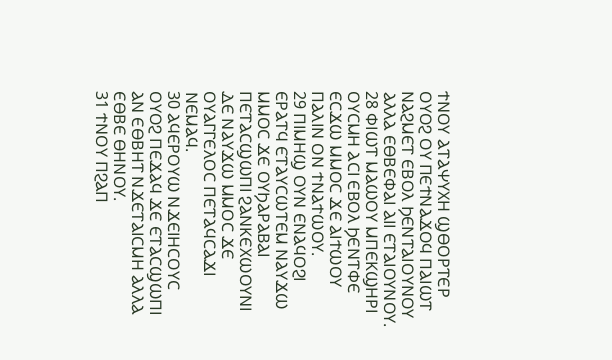ϮⲚⲞⲨ ⲀⲦⲀⲮⲨⲬⲎ ϢⲐⲞⲢⲦⲈⲢ ⲞⲨⲞϨ ⲞⲨ ⲠⲈϮⲚⲀϪⲞϤ ⲠⲀⲒⲰⲦ ⲚⲀϨⲘⲈⲦ ⲈⲂⲞⲖ ϦⲈⲚⲦⲀⲒⲞⲨⲚⲞⲨ ⲀⲖⲖⲀ ⲈⲐⲂⲈⲪⲀⲒ ⲀⲒⲒ ⲈⲦⲀⲒⲞⲨⲚⲞⲨ.
28 ⲪⲒⲰⲦ ⲘⲀⲰⲞⲨ ⲘⲠⲈⲔϢⲎⲢⲒ ⲞⲨⲤⲘⲎ ⲀⲤⲒ ⲈⲂⲞⲖ ϦⲈⲚⲦⲪⲈ ⲈⲤϪⲰ ⲘⲘⲞⲤ ϪⲈ ⲀⲒϮⲰⲞⲨ ⲠⲀⲖⲒⲚ ⲞⲚ ϮⲚⲀϮⲰⲞⲨ.
29 ⲠⲒⲘⲎϢ ⲞⲨⲚ ⲈⲚⲀϤⲞϨⲒ ⲈⲢⲀⲦϤ ⲈⲦⲀⲨⲤⲰⲦⲈⲘ ⲚⲀⲨϪⲰ ⲘⲘⲞⲤ ϪⲈ ⲞⲨϦⲀⲢⲀⲂⲀⲒ ⲠⲈⲦⲀⲤϢⲰⲠⲒ ϨⲀⲚⲔⲈⲬⲰⲞⲨⲚⲒ ⲆⲈ ⲚⲀⲨϪⲰ ⲘⲘⲞⲤ ϪⲈ ⲞⲨⲀⲄⲄⲈⲖⲞⲤ ⲠⲈⲦⲀϤⲤⲀϪⲒ ⲚⲈⲘⲀϤ.
30 ⲀϤⲈⲢⲞⲨⲰ ⲚϪⲈⲒⲎⲤⲞⲨⲤ ⲞⲨⲞϨ ⲠⲈϪⲀϤ ϪⲈ ⲈⲦⲀⲤϢⲰⲠⲒ ⲀⲚ ⲈⲐⲂⲎⲦ ⲚϪⲈⲦⲀⲒⲤⲘⲎ ⲀⲖⲖⲀ ⲈⲐⲂⲈ ⲐⲎⲚⲞⲨ.
31 ϮⲚⲞⲨ ⲠϨⲀⲠ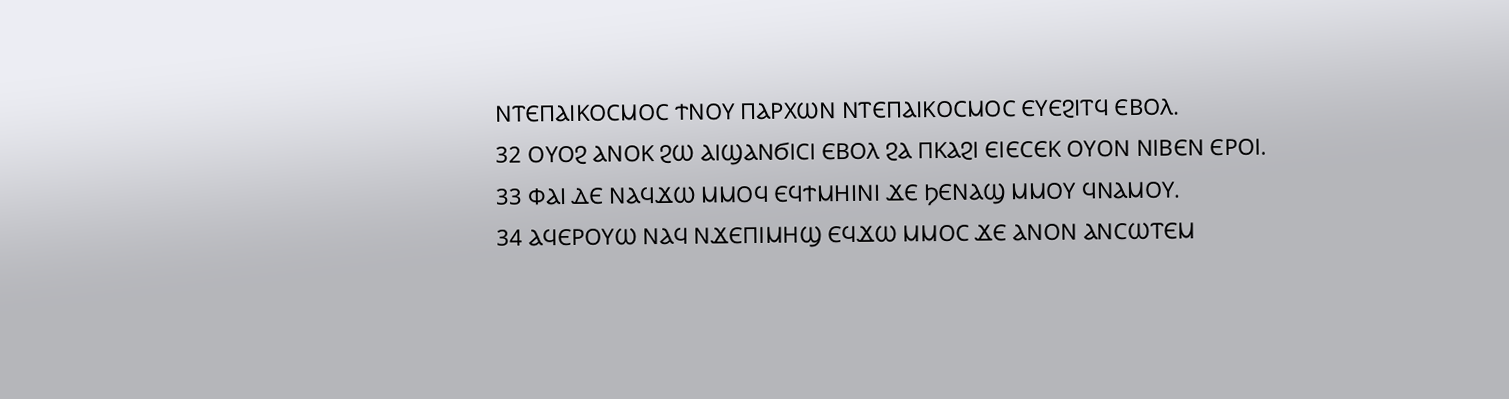ⲚⲦⲈⲠⲀⲒⲔⲞⲤⲘⲞⲤ ϮⲚⲞⲨ ⲠⲀⲢⲬⲰⲚ ⲚⲦⲈⲠⲀⲒⲔⲞⲤⲘⲞⲤ ⲈⲨⲈϨⲒⲦϤ ⲈⲂⲞⲖ.
32 ⲞⲨⲞϨ ⲀⲚⲞⲔ ϨⲰ ⲀⲒϢⲀⲚϬⲒⲤⲒ ⲈⲂⲞⲖ ϨⲀ ⲠⲔⲀϨⲒ ⲈⲒⲈⲤⲈⲔ ⲞⲨⲞⲚ ⲚⲒⲂⲈⲚ ⲈⲢⲞⲒ.
33 ⲪⲀⲒ ⲆⲈ ⲚⲀϤϪⲰ ⲘⲘⲞϤ ⲈϤϮⲘⲎⲒⲚⲒ ϪⲈ ϦⲈⲚⲀϢ ⲘⲘⲞⲨ ϤⲚⲀⲘⲞⲨ.
34 ⲀϤⲈⲢⲞⲨⲰ ⲚⲀϤ ⲚϪⲈⲠⲒⲘⲎϢ ⲈϤϪⲰ ⲘⲘⲞⲤ ϪⲈ ⲀⲚⲞⲚ ⲀⲚⲤⲰⲦⲈⲘ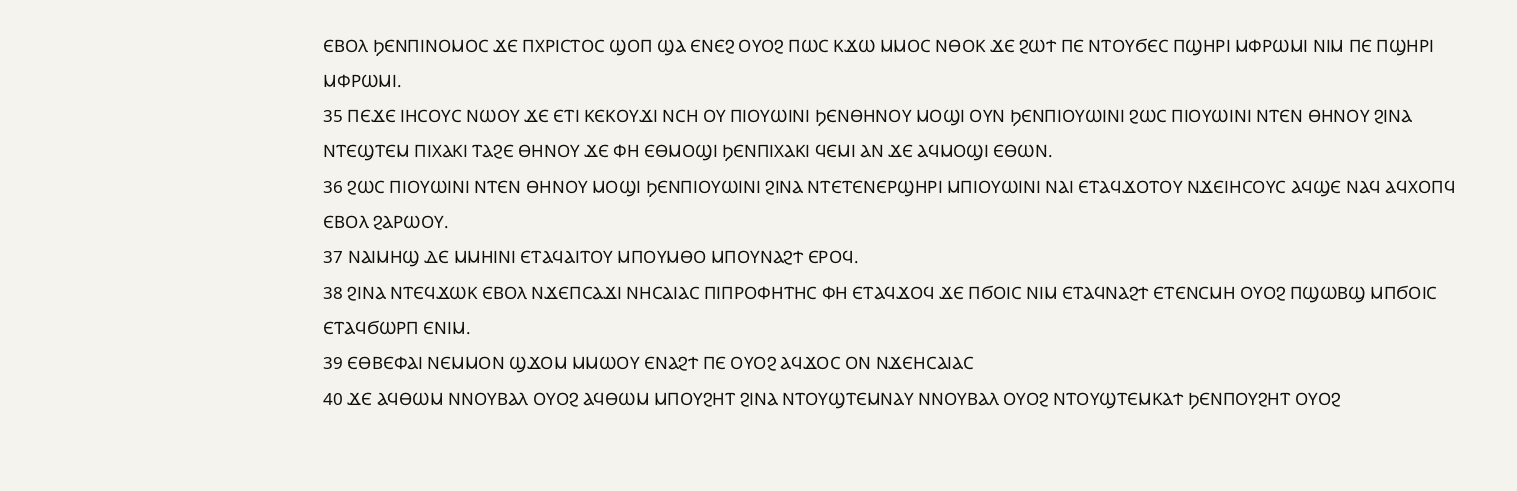ⲈⲂⲞⲖ ϦⲈⲚⲠⲒⲚⲞⲘⲞⲤ ϪⲈ ⲠⲬⲢⲒⲤⲦⲞⲤ ϢⲞⲠ ϢⲀ ⲈⲚⲈϨ ⲞⲨⲞϨ ⲠⲰⲤ ⲔϪⲰ ⲘⲘⲞⲤ ⲚⲐⲞⲔ ϪⲈ ϨⲰϮ ⲠⲈ ⲚⲦⲞⲨϬⲈⲤ ⲠϢⲎⲢⲒ ⲘⲪⲢⲰⲘⲒ ⲚⲒⲘ ⲠⲈ ⲠϢⲎⲢⲒ ⲘⲪⲢⲰⲘⲒ.
35 ⲠⲈϪⲈ ⲒⲎⲤⲞⲨⲤ ⲚⲰⲞⲨ ϪⲈ ⲈⲦⲒ ⲔⲈⲔⲞⲨϪⲒ ⲚⲤⲎ ⲞⲨ ⲠⲒⲞⲨⲰⲒⲚⲒ ϦⲈⲚⲐⲎⲚⲞⲨ ⲘⲞϢⲒ ⲞⲨⲚ ϦⲈⲚⲠⲒⲞⲨⲰⲒⲚⲒ ϨⲰⲤ ⲠⲒⲞⲨⲰⲒⲚⲒ ⲚⲦⲈⲚ ⲐⲎⲚⲞⲨ ϨⲒⲚⲀ ⲚⲦⲈϢⲦⲈⲘ ⲠⲒⲬⲀⲔⲒ ⲦⲀϨⲈ ⲐⲎⲚⲞⲨ ϪⲈ ⲪⲎ ⲈⲐⲘⲞϢⲒ ϦⲈⲚⲠⲒⲬⲀⲔⲒ ϤⲈⲘⲒ ⲀⲚ ϪⲈ ⲀϤⲘⲞϢⲒ ⲈⲐⲰⲚ.
36 ϨⲰⲤ ⲠⲒⲞⲨⲰⲒⲚⲒ ⲚⲦⲈⲚ ⲐⲎⲚⲞⲨ ⲘⲞϢⲒ ϦⲈⲚⲠⲒⲞⲨⲰⲒⲚⲒ ϨⲒⲚⲀ ⲚⲦⲈⲦⲈⲚⲈⲢϢⲎⲢⲒ ⲘⲠⲒⲞⲨⲰⲒⲚⲒ ⲚⲀⲒ ⲈⲦⲀϤϪⲞⲦⲞⲨ ⲚϪⲈⲒⲎⲤⲞⲨⲤ ⲀϤϢⲈ ⲚⲀϤ ⲀϤⲬⲞⲠϤ ⲈⲂⲞⲖ ϨⲀⲢⲰⲞⲨ.
37 ⲚⲀⲒⲘⲎϢ ⲆⲈ ⲘⲘⲎⲒⲚⲒ ⲈⲦⲀϤⲀⲒⲦⲞⲨ ⲘⲠⲞⲨⲘⲐⲞ ⲘⲠⲞⲨⲚⲀϨϮ ⲈⲢⲞϤ.
38 ϨⲒⲚⲀ ⲚⲦⲈϤϪⲰⲔ ⲈⲂⲞⲖ ⲚϪⲈⲠⲤⲀϪⲒ ⲚⲎⲤⲀⲒⲀⲤ ⲠⲒⲠⲢⲞⲪⲎⲦⲎⲤ ⲪⲎ ⲈⲦⲀϤϪⲞϤ ϪⲈ ⲠϬⲞⲒⲤ ⲚⲒⲘ ⲈⲦⲀϤⲚⲀϨϮ ⲈⲦⲈⲚⲤⲘⲎ ⲞⲨⲞϨ ⲠϢⲰⲂϢ ⲘⲠϬⲞⲒⲤ ⲈⲦⲀϤϬⲰⲢⲠ ⲈⲚⲒⲘ.
39 ⲈⲐⲂⲈⲪⲀⲒ ⲚⲈⲘⲘⲞⲚ ϢϪⲞⲘ ⲘⲘⲰⲞⲨ ⲈⲚⲀϨϮ ⲠⲈ ⲞⲨⲞϨ ⲀϤϪⲞⲤ ⲞⲚ ⲚϪⲈⲎⲤⲀⲒⲀⲤ
40 ϪⲈ ⲀϤⲐⲰⲘ ⲚⲚⲞⲨⲂⲀⲖ ⲞⲨⲞϨ ⲀϤⲐⲰⲘ ⲘⲠⲞⲨϨⲎⲦ ϨⲒⲚⲀ ⲚⲦⲞⲨϢⲦⲈⲘⲚⲀⲨ ⲚⲚⲞⲨⲂⲀⲖ ⲞⲨⲞϨ ⲚⲦⲞⲨϢⲦⲈⲘⲔⲀϮ ϦⲈⲚⲠⲞⲨϨⲎⲦ ⲞⲨⲞϨ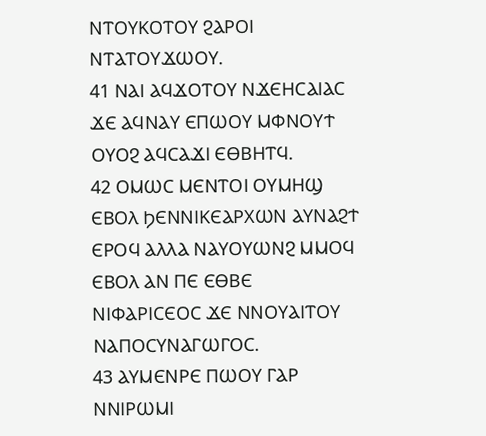ⲚⲦⲞⲨⲔⲞⲦⲞⲨ ϨⲀⲢⲞⲒ ⲚⲦⲀⲦⲞⲨϪⲰⲞⲨ.
41 ⲚⲀⲒ ⲀϤϪⲞⲦⲞⲨ ⲚϪⲈⲎⲤⲀⲒⲀⲤ ϪⲈ ⲀϤⲚⲀⲨ ⲈⲠⲰⲞⲨ ⲘⲪⲚⲞⲨϮ ⲞⲨⲞϨ ⲀϤⲤⲀϪⲒ ⲈⲐⲂⲎⲦϤ.
42 ⲞⲘⲰⲤ ⲘⲈⲚⲦⲞⲒ ⲞⲨⲘⲎϢ ⲈⲂⲞⲖ ϦⲈⲚⲚⲒⲔⲈⲀⲢⲬⲰⲚ ⲀⲨⲚⲀϨϮ ⲈⲢⲞϤ ⲀⲖⲖⲀ ⲚⲀⲨⲞⲨⲰⲚϨ ⲘⲘⲞϤ ⲈⲂⲞⲖ ⲀⲚ ⲠⲈ ⲈⲐⲂⲈ ⲚⲒⲪⲀⲢⲒⲤⲈⲞⲤ ϪⲈ ⲚⲚⲞⲨⲀⲒⲦⲞⲨ ⲚⲀⲠⲞⲤⲨⲚⲀⲄⲰⲄⲞⲤ.
43 ⲀⲨⲘⲈⲚⲢⲈ ⲠⲰⲞⲨ ⲄⲀⲢ ⲚⲚⲒⲢⲰⲘⲒ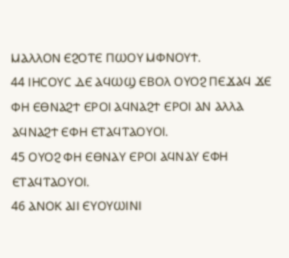ⲘⲀⲖⲖⲞⲚ ⲈϨⲞⲦⲈ ⲠⲰⲞⲨ ⲘⲪⲚⲞⲨϮ.
44 ⲒⲎⲤⲞⲨⲤ ⲆⲈ ⲀϤⲰϢ ⲈⲂⲞⲖ ⲞⲨⲞϨ ⲠⲈϪⲀϤ ϪⲈ ⲪⲎ ⲈⲐⲚⲀϨϮ ⲈⲢⲞⲒ ⲀϤⲚⲀϨϮ ⲈⲢⲞⲒ ⲀⲚ ⲀⲖⲖⲀ ⲀϤⲚⲀϨϮ ⲈⲪⲎ ⲈⲦⲀϤⲦⲀⲞⲨⲞⲒ.
45 ⲞⲨⲞϨ ⲪⲎ ⲈⲐⲚⲀⲨ ⲈⲢⲞⲒ ⲀϤⲚⲀⲨ ⲈⲪⲎ ⲈⲦⲀϤⲦⲀⲞⲨⲞⲒ.
46 ⲀⲚⲞⲔ ⲀⲒⲒ ⲈⲨⲞⲨⲰⲒⲚⲒ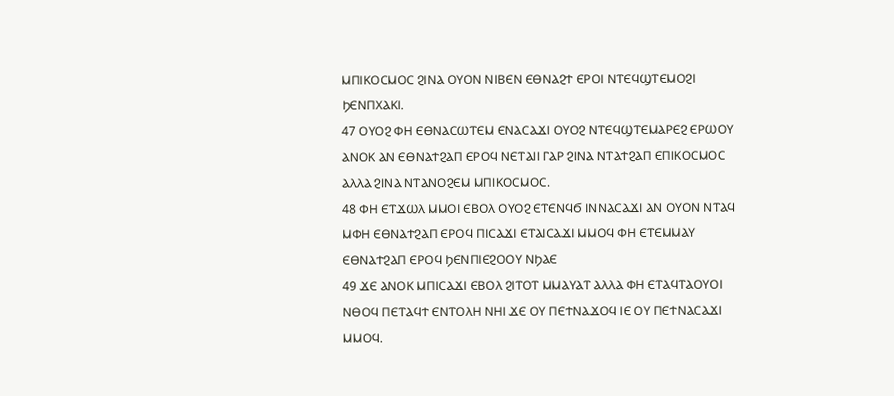ⲘⲠⲒⲔⲞⲤⲘⲞⲤ ϨⲒⲚⲀ ⲞⲨⲞⲚ ⲚⲒⲂⲈⲚ ⲈⲐⲚⲀϨϮ ⲈⲢⲞⲒ ⲚⲦⲈϤϢⲦⲈⲘⲞϨⲒ ϦⲈⲚⲠⲬⲀⲔⲒ.
47 ⲞⲨⲞϨ ⲪⲎ ⲈⲐⲚⲀⲤⲰⲦⲈⲘ ⲈⲚⲀⲤⲀϪⲒ ⲞⲨⲞϨ ⲚⲦⲈϤϢⲦⲈⲘⲀⲢⲈϨ ⲈⲢⲰⲞⲨ ⲀⲚⲞⲔ ⲀⲚ ⲈⲐⲚⲀϮϨⲀⲠ ⲈⲢⲞϤ ⲚⲈⲦⲀⲒⲒ ⲄⲀⲢ ϨⲒⲚⲀ ⲚⲦⲀϮϨⲀⲠ ⲈⲠⲒⲔⲞⲤⲘⲞⲤ ⲀⲖⲖⲀ ϨⲒⲚⲀ ⲚⲦⲀⲚⲞϨⲈⲘ ⲘⲠⲒⲔⲞⲤⲘⲞⲤ.
48 ⲪⲎ ⲈⲦϪⲰⲖ ⲘⲘⲞⲒ ⲈⲂⲞⲖ ⲞⲨⲞϨ ⲈⲦⲈⲚϤϬ ⲒⲚⲚⲀⲤⲀϪⲒ ⲀⲚ ⲞⲨⲞⲚ ⲚⲦⲀϤ ⲘⲪⲎ ⲈⲐⲚⲀϮϨⲀⲠ ⲈⲢⲞϤ ⲠⲒⲤⲀϪⲒ ⲈⲦⲀⲒⲤⲀϪⲒ ⲘⲘⲞϤ ⲪⲎ ⲈⲦⲈⲘⲘⲀⲨ ⲈⲐⲚⲀϮϨⲀⲠ ⲈⲢⲞϤ ϦⲈⲚⲠⲒⲈϨⲞⲞⲨ ⲚϦⲀⲈ
49 ϪⲈ ⲀⲚⲞⲔ ⲘⲠⲒⲤⲀϪⲒ ⲈⲂⲞⲖ ϨⲒⲦⲞⲦ ⲘⲘⲀⲨⲀⲦ ⲀⲖⲖⲀ ⲪⲎ ⲈⲦⲀϤⲦⲀⲞⲨⲞⲒ ⲚⲐⲞϤ ⲠⲈⲦⲀϤϮ ⲈⲚⲦⲞⲖⲎ ⲚⲎⲒ ϪⲈ ⲞⲨ ⲠⲈϮⲚⲀϪⲞϤ ⲒⲈ ⲞⲨ ⲠⲈϮⲚⲀⲤⲀϪⲒ ⲘⲘⲞϤ.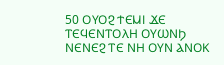50 ⲞⲨⲞϨ ϮⲈⲘⲒ ϪⲈ ⲦⲈϤⲈⲚⲦⲞⲖⲎ ⲞⲨⲰⲚϦ ⲚⲈⲚⲈϨ ⲦⲈ ⲚⲎ ⲞⲨⲚ ⲀⲚⲞⲔ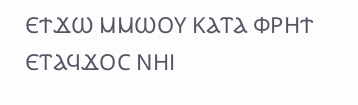ⲈϮϪⲰ ⲘⲘⲰⲞⲨ ⲔⲀⲦⲀ ⲪⲢⲎϮ ⲈⲦⲀϤϪⲞⲤ ⲚⲎⲒ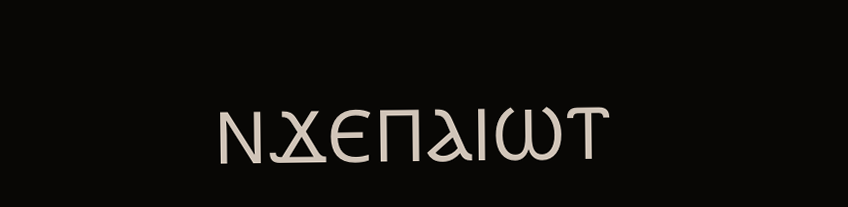ⲚϪⲈⲠⲀⲒⲰⲦ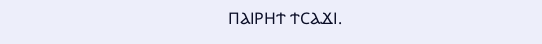ⲠⲀⲒⲢⲎϮ ϮⲤⲀϪⲒ.